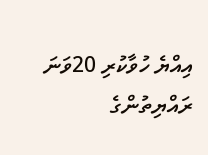އިއްޔެ ހުވާކުރި 20ވަނަ ރައްޔިތުންގެ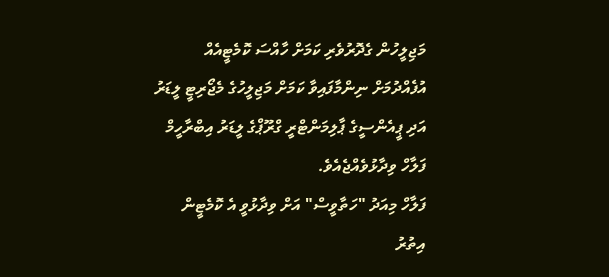މަޖިލީހުން ގެދޮރުވެރި ކަމަށް ހާއްސަ ކޮމެޓީއެއް އުފެއްދުމަށް ނިންމާފައިވާ ކަމަށް މަޖިލީހުގެ މެޖޯރިޓީ ލީޑަރު އަދި ޕީއެންސީގެ ޕާލިމަންޓްރީ ގްރޫޕްގެ ލީޑަރު އިބްރާހީމް ފަލާހް ވިދާޅުވެއްޖެއެވެ.
ފަލާހް މިއަދު "ހަތާވީސް" އަށް ވިދާޅުވީ އެ ކޮމެޓީން އިތުރު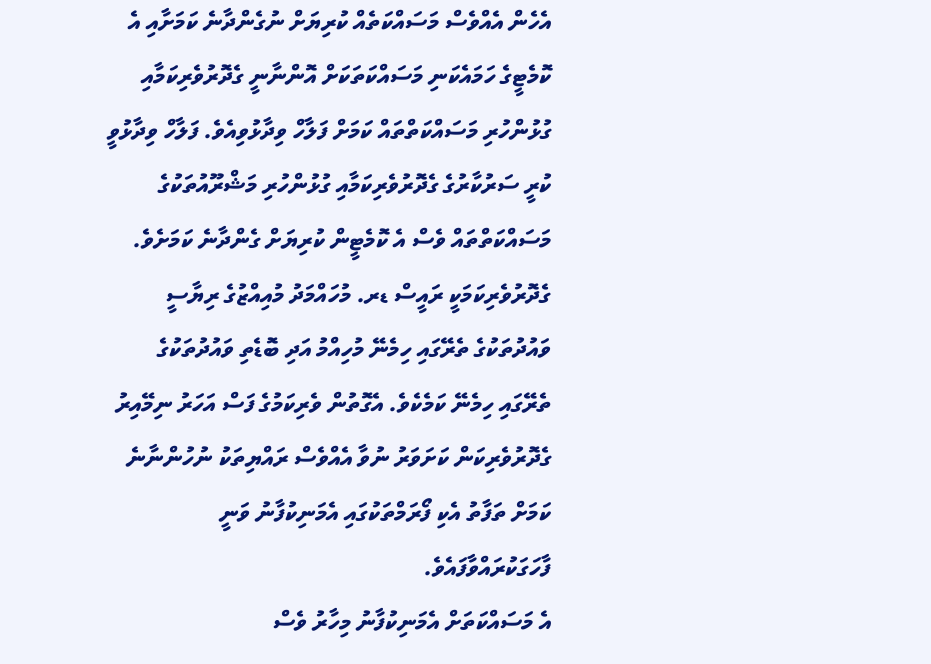އެހެން އެއްވެސް މަސައްކަތެއް ކުރިޔަށް ނުގެންދާނެ ކަމަށާއި އެ ކޮމެޓީގެ ހަމައެކަނި މަސައްކަތަކަށް އޮންނާނީ ގެދޮރުވެރިކަމާއި ގުޅުންހުރި މަސައްކަތްތައް ކަމަށް ފަލާހް ވިދާޅުވިއެވެ. ފަލާހް ވިދާޅުވީ ކުރީ ސަރުކާރުގެ ގެދޮރުވެރިކަމާއި ގުޅުންހުރި މަޝްރޫއުތަކުގެ މަސައްކަތްތައް ވެސް އެ ކޮމެޓީން ކުރިޔަށް ގެންދާނެ ކަމަށެވެ.
ގެދޮރުވެރިކަމަކީ ރައީސް ޑރ. މުހައްމަދު މުއިއްޒުގެ ރިޔާސީ ވައުދުތަކުގެ ތެރޭގައި ހިމެނޭ މުހިއްމު އަދި ބޮޑެތި ވައުދުތަކުގެ ތެރޭގައި ހިމެނޭ ކަމެކެވެ. އެގޮތުން ވެރިކަމުގެ ފަސް އަހަރު ނިމޭއިރު ގެދޮރުވެރިކަން ކަށަވަރު ނުވާ އެއްވެސް ރައްޔިތަކު ނުހުންނާނެ ކަމަށް ތަފާތު އެކި ފޯރަމްތަކުގައި އެމަނިކުފާނު ވަނީ ފާހަގަކުރައްވާފައެވެ.
އެ މަސައްކަތަށް އެމަނިކުފާނު މިހާރު ވެސް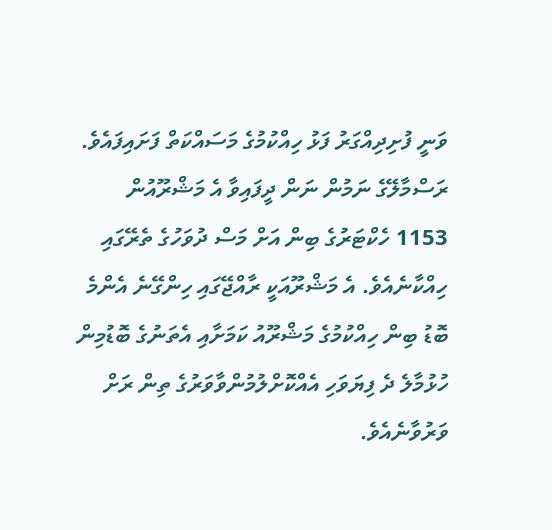ވަނީ ފުށިދިއްގަރު ފަޅު ހިއްކުމުގެ މަސައްކަތް ފަށައިފައެވެ.
ރަސްމާލޭގެ ނަމުން ނަން ދީފައިވާ އެ މަޝްރޫއުން 1153 ހެކްޓަރުގެ ބިން އަށް މަސް ދުވަހުގެ ތެރޭގައި ހިއްކާނެއެވެ. އެ މަޝްރޫއަކީ ރާއްޖޭގައި ހިންގޭނެ އެންމެ ބޮޑު ބިން ހިއްކުމުގެ މަޝްރޫއު ކަމަށާއި އެތަނުގެ ބޮޑުމިން ހުޅުމާލެ ދެ ފިޔަވަހި އެއްކޮށްލުމުންވާވަރުގެ ތިން ރަށް ވަރުވާނެއެވެ.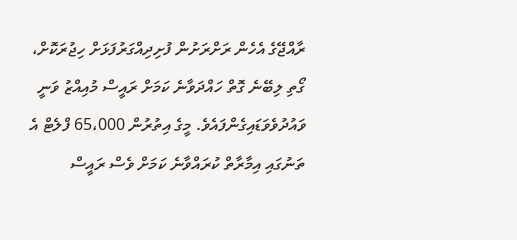ރާއްޖޭގެ އެހެން ރަށްރަށުން ފުށިދިއްގަރުފަޅަށް ހިޖުރަކޮށް، ގޯތި ލިބޭނެ ގޮތް ހައްދަވާނެ ކަމަށް ރައީސް މުއިއްޒު ވަނީ ވައުދުވެވަޑައިގެންފައެވެ. މީގެ އިތުރުން 65،000 ފްލެޓް އެ ތަނުގައި އިމާރާތް ކުރައްވާނެ ކަމަށް ވެސް ރައީސް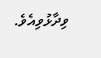ވިދާޅުވިއެވެ.